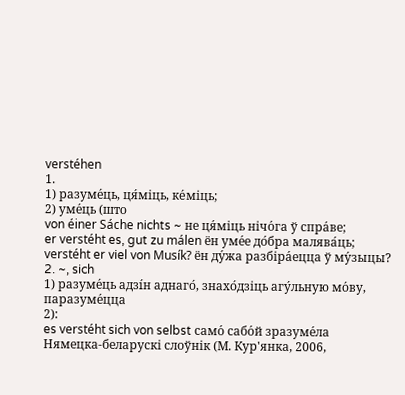verstéhen
1.
1) разуме́ць, ця́міць, ке́міць;
2) уме́ць (што
von éiner Sáche nichts ~ не ця́міць нічо́га ў спра́ве;
er verstéht es, gut zu málen ён уме́е до́бра малява́ць;
verstéht er viel von Musík? ён ду́жа разбіра́ецца ў му́зыцы?
2. ~, sich
1) разуме́ць адзі́н аднаго́, знахо́дзіць агу́льную мо́ву, паразуме́цца
2):
es verstéht sich von selbst само́ сабо́й зразуме́ла
Нямецка-беларускі слоўнік (М. Кур'янка, 2006,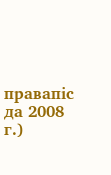правапіс да 2008 г.)